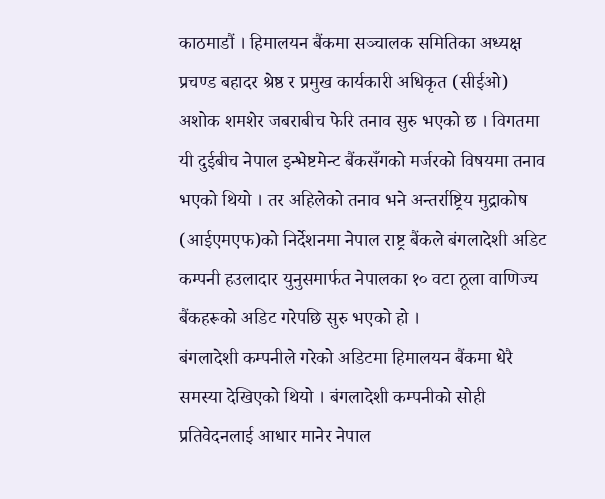काठमाडौं । हिमालयन बैंकमा सञ्चालक समितिका अध्यक्ष प्रचण्ड बहादर श्रेष्ठ र प्रमुख कार्यकारी अधिकृत (सीईओ) अशोक शमशेर जबराबीच फेरि तनाव सुरु भएको छ । विगतमा यी दुईबीच नेपाल इन्भेष्टमेन्ट बैंकसँगको मर्जरको विषयमा तनाव भएको थियो । तर अहिलेको तनाव भने अन्तर्राष्ट्रिय मुद्राकोष (आईएमएफ)को निर्देशनमा नेपाल राष्ट्र बैंकले बंगलादेशी अडिट कम्पनी हउलादार युनुसमार्फत नेपालका १० वटा ठूला वाणिज्य बैंकहरूको अडिट गरेपछि सुरु भएको हो ।
बंगलादेशी कम्पनीले गरेको अडिटमा हिमालयन बैंकमा धेरै समस्या देखिएको थियो । बंगलादेशी कम्पनीको सोही प्रतिवेदनलाई आधार मानेर नेपाल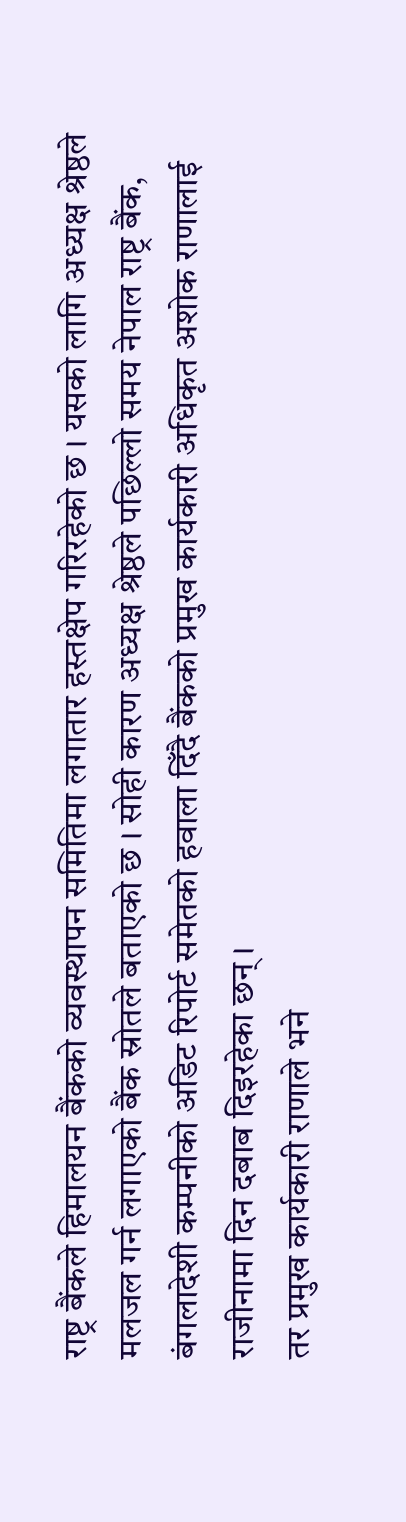राष्ट्र बैंकले हिमालयन बैंकको व्यवस्थापन समितिमा लगातार हस्तक्षेप गरिरहेको छ । यसको लागि अध्यक्ष श्रेष्ठले मलजल गर्न लगाएको बैंक स्रोतले बताएको छ । सोही कारण अध्यक्ष श्रेष्ठले पछिल्लो समय नेपाल राष्ट्र बैंक, बंगलादेशी कम्पनीको अडिट रिपोर्ट समेतको हवाला दिँदै बैंकको प्रमुख कार्यकारी अधिकृत अशोक राणालाई राजीनामा दिन दबाब दिइरहेका छन् ।
तर प्रमुख कार्यकारी राणाले भने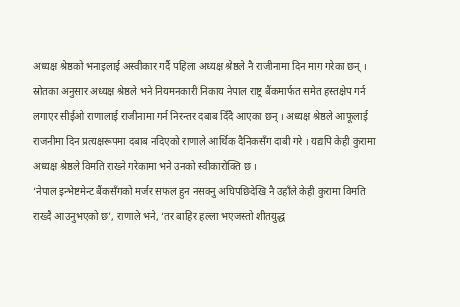अध्यक्ष श्रेष्ठको भनाइलाई अस्वीकार गर्दै पहिला अध्यक्ष श्रेष्ठले नै राजीनामा दिन माग गरेका छन् । स्रोतका अनुसार अध्यक्ष श्रेष्ठले भने नियमनकारी निकाय नेपाल राष्ट्र बैंकमार्फत समेत हस्तक्षेप गर्न लगाएर सीईओ राणालाई राजीनामा गर्न निरन्तर दबाब दिँदै आएका छन् । अध्यक्ष श्रेष्ठले आफूलाई राजनीमा दिन प्रत्यक्षरूपमा दबाब नदिएको राणाले आर्थिक दैनिकसँग दाबी गरे । यद्यपि केही कुरामा अध्यक्ष श्रेष्ठले विमति राख्ने गरेकामा भने उनको स्वीकारोक्ति छ ।
‘नेपाल इन्भेष्टमेन्ट बैंकसँगको मर्जर सफल हुन नसक्नु अघिपछिदेखि नै उहाँले केही कुरामा विमति राख्दै आउनुभएको छ’, राणाले भने, ‘तर बाहिर हल्ला भएजस्तो शीतयुद्ध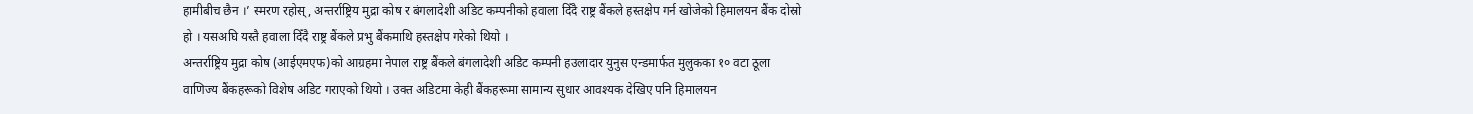हामीबीच छैन ।’ स्मरण रहोस्, अन्तर्राष्ट्रिय मुद्रा कोष र बंगलादेशी अडिट कम्पनीको हवाला दिँदै राष्ट्र बैंकले हस्तक्षेप गर्न खोजेको हिमालयन बैंक दोस्रो हो । यसअघि यस्तै हवाला दिँदै राष्ट्र बैंकले प्रभु बैंकमाथि हस्तक्षेप गरेको थियो ।
अन्तर्राष्ट्रिय मुद्रा कोष (आईएमएफ)को आग्रहमा नेपाल राष्ट्र बैंकले बंगलादेशी अडिट कम्पनी हउलादार युनुस एन्डमार्फत मुलुकका १० वटा ठूला वाणिज्य बैंकहरूको विशेष अडिट गराएको थियो । उक्त अडिटमा केही बैंकहरूमा सामान्य सुधार आवश्यक देखिए पनि हिमालयन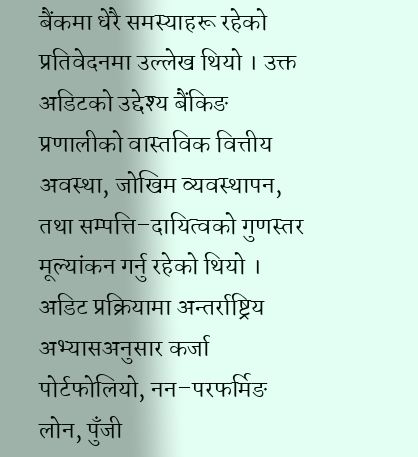बैंकमा धेरै समस्याहरू रहेको प्रतिवेदनमा उल्लेख थियो । उक्त अडिटको उद्देश्य बैंकिङ प्रणालीको वास्तविक वित्तीय अवस्था, जोखिम व्यवस्थापन, तथा सम्पत्ति–दायित्वको गुणस्तर मूल्यांकन गर्नु रहेको थियो । अडिट प्रक्रियामा अन्तर्राष्ट्रिय अभ्यासअनुसार कर्जा पोर्टफोलियो, नन–परफर्मिङ लोन, पुँजी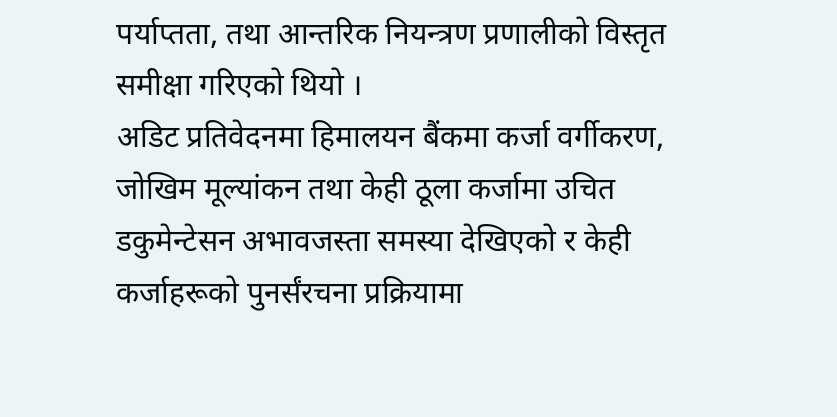पर्याप्तता, तथा आन्तरिक नियन्त्रण प्रणालीको विस्तृत समीक्षा गरिएको थियो ।
अडिट प्रतिवेदनमा हिमालयन बैंकमा कर्जा वर्गीकरण, जोखिम मूल्यांकन तथा केही ठूला कर्जामा उचित डकुमेन्टेसन अभावजस्ता समस्या देखिएको र केही कर्जाहरूको पुनर्संरचना प्रक्रियामा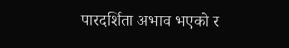पारदर्शिता अभाव भएको र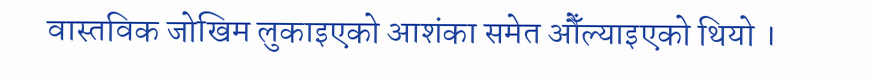वास्तविक जोखिम लुकाइएको आशंका समेत औँल्याइएको थियो ।